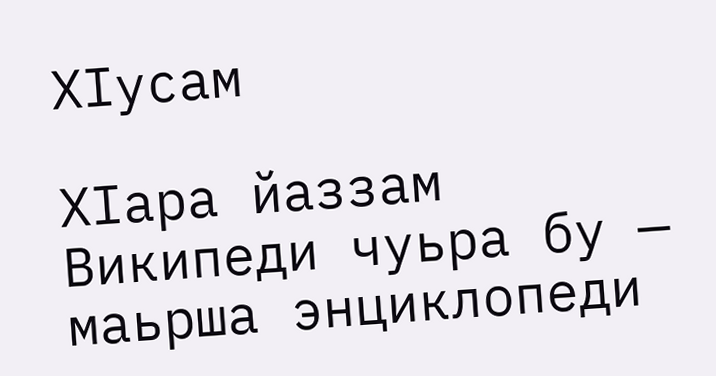ХӀусам

ХӀара йаззам Википеди чуьра бу — маьрша энциклопеди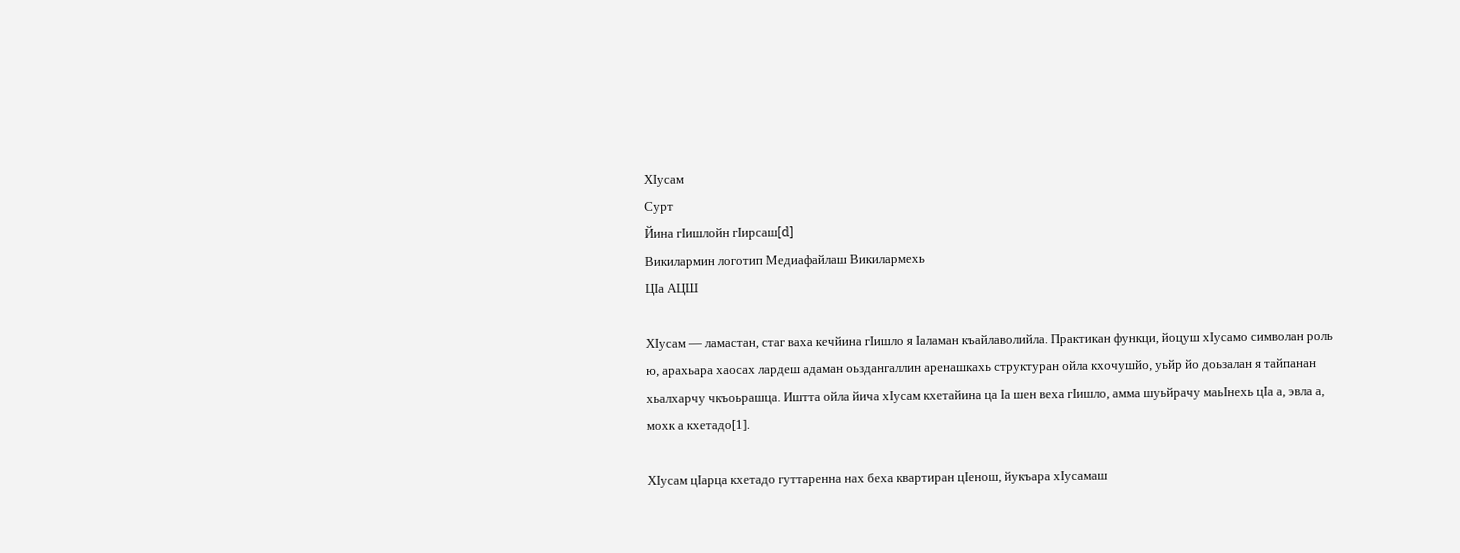ХӀусам
Сурт
Йина гӀишлойн гӀирсаш[d]
Викилармин логотип Медиафайлаш Викилармехь
ЦӀа АЦШ

ХӀусам — ламастан, стаг ваха кечйина гӀишло я Ӏаламан къайлаволийла. Практикан функци, йоцуш хӀусамо символан роль ю, арахьара хаосах лардеш адаман оьздангаллин аренашкахь структуран ойла кхочушйо, уьйр йо доьзалан я тайпанан хьалхарчу чкъоьрашца. Иштта ойла йича хӀусам кхетайина ца Ӏа шен веха гӀишло, амма шуьйрачу маьӀнехь цӀа а, эвла а, мохк а кхетадо[1].

ХӀусам цӀарца кхетадо гуттаренна нах беха квартиран цӀенош, йукъара хӀусамаш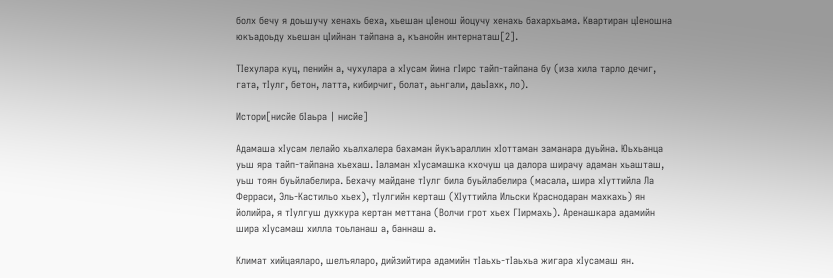болх бечу я доьшучу хенахь беха, хьешан цӀенош йоцучу хенахь бахархьама. Квартиран цӀеношна юкъадоьду хьешан цӀийнан тайпана а, къанойн интернаташ[2].

ТӀехулара куц, пенийн а, чухулара а хӀусам йина гӀирс тайп-тайпана бу (иза хила тарло дечиг, гата, тӀулг, бетон, латта, кибирчиг, болат, аьнгали, даьӀахк, ло).

Истори[нисйе бӀаьра | нисйе]

Адамаша хӀусам лелайо хьалхалера бахаман йукъараллин хӀоттаман заманара дуьйна. Юьхьанца уьш яра тайп-тайпана хьехаш. Ӏаламан хӀусамашка кхочуш ца далора ширачу адаман хьашташ, уьш тоян буьйлабелира. Бехачу майдане тӀулг била буьйлабелира (масала, шира хӀуттийла Ла Ферраси, Эль-Кастильо хьех), тӀулгийн керташ (ХӀуттийла Ильски Краснодаран махкахь) ян йолийра, я тӀулгуш духкура кертан меттана (Волчи грот хьех ГӀирмахь). Аренашкара адамийн шира хӀусамаш хилла тоьланаш а, баннаш а.

Климат хийцаяларо, шелъяларо, дийзийтира адамийн тӀаьхь-тӀаьхьа жигара хӀусамаш ян.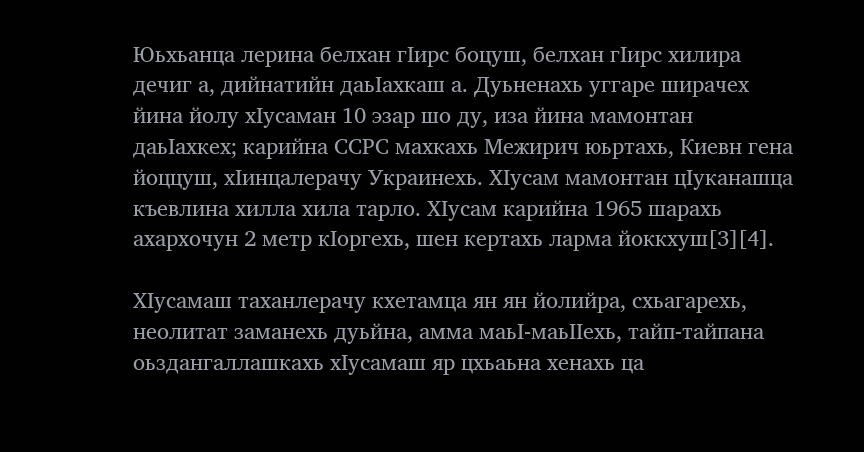Юьхьанца лерина белхан гӀирс боцуш, белхан гӀирс хилира дечиг а, дийнатийн даьӀахкаш а. Дуьненахь уггаре ширачех йина йолу хӀусаман 10 эзар шо ду, иза йина мамонтан даьӀахкех; карийна ССРС махкахь Межирич юьртахь, Киевн гена йоццуш, хӀинцалерачу Украинехь. ХӀусам мамонтан цӀуканашца къевлина хилла хила тарло. ХӀусам карийна 1965 шарахь ахархочун 2 метр кӀоргехь, шен кертахь ларма йоккхуш[3][4].

ХӀусамаш таханлерачу кхетамца ян ян йолийра, схьагарехь, неолитат заманехь дуьйна, амма маьӀ-маьӀӀехь, тайп-тайпана оьздангаллашкахь хӀусамаш яр цхьаьна хенахь ца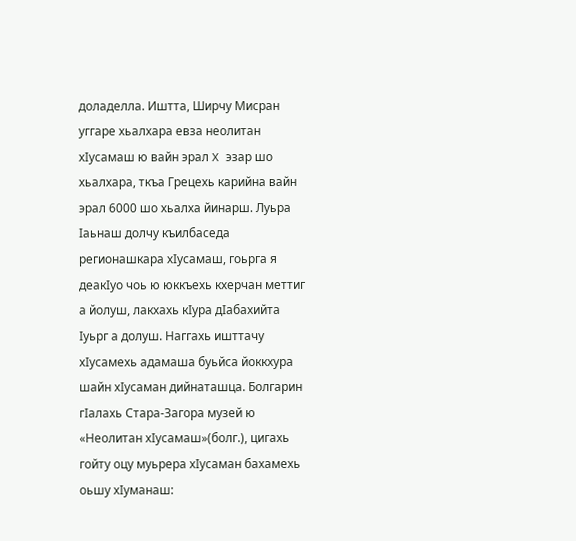доладелла. Иштта, Ширчу Мисран уггаре хьалхара евза неолитан хӀусамаш ю вайн эрал X эзар шо хьалхара, ткъа Грецехь карийна вайн эрал 6000 шо хьалха йинарш. Луьра Ӏаьнаш долчу къилбаседа регионашкара хӀусамаш, гоьрга я деакӀуо чоь ю юккъехь кхерчан меттиг а йолуш, лакхахь кӀура дӀабахийта Ӏуьрг а долуш. Наггахь ишттачу хӀусамехь адамаша буьйса йоккхура шайн хӀусаман дийнаташца. Болгарин гӀалахь Стара-Загора музей ю «Неолитан хӀусамаш»(болг.), цигахь гойту оцу муьрера хӀусаман бахамехь оьшу хӀуманаш: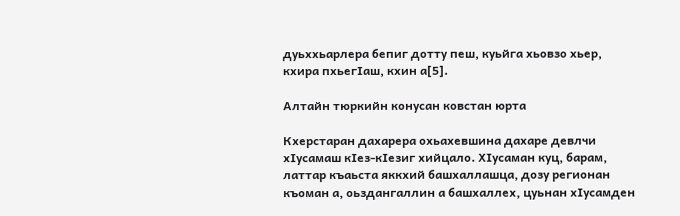дуьххьарлера бепиг дотту пеш, куьйга хьовзо хьер, кхира пхьегӀаш, кхин а[5].

Алтайн тюркийн конусан ковстан юрта

Кхерстаран дахарера охьахевшина дахаре девлчи хӀусамаш кӀез-кӀезиг хийцало. ХӀусаман куц, барам, латтар къаьста яккхий башхаллашца, дозу регионан къоман а, оьздангаллин а башхаллех, цуьнан хӀусамден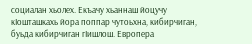социалан хьолех. Екъачу хьаннаш йоцучу кӀошташкахь йора поппар чутоьхна, кибирчиган, буьда кибирчиган гӀишлош. Европера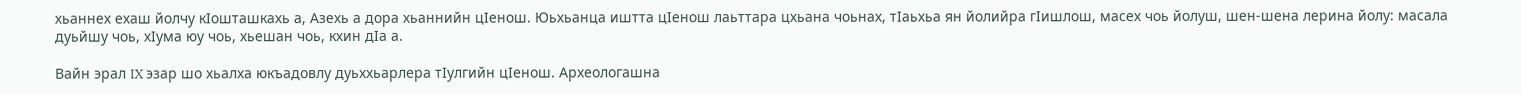хьаннех ехаш йолчу кӀошташкахь а, Азехь а дора хьаннийн цӀенош. Юьхьанца иштта цӀенош лаьттара цхьана чоьнах, тӀаьхьа ян йолийра гӀишлош, масех чоь йолуш, шен-шена лерина йолу: масала дуьйшу чоь, хӀума юу чоь, хьешан чоь, кхин дӀа а.

Вайн эрал IX эзар шо хьалха юкъадовлу дуьххьарлера тӀулгийн цӀенош. Археологашна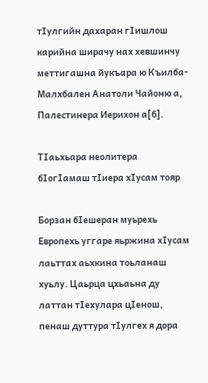тӀулгийн дахаран гӀишлош карийна ширачу нах хевшинчу меттигашна йукъара ю Къилба-Малхбален Анатоли Чайоню а, Палестинера Иерихон а[6].

ТӀаьхьара неолитера бӀогӀамаш тӀиера хӀусам тояр

Борзан бӀешеран муьрехь Европехь уггаре яьржина хӀусам лаьттах аьхкина тоьланаш хуьлу. Цаьрца цхьаьна ду латтан тӀехулара цӀенош, пенаш дуттура тӀулгех я дора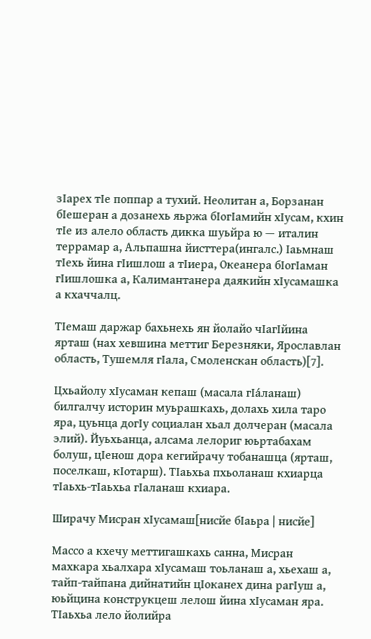зӀарех тӀе поппар а тухий. Неолитан а, Борзанан бӀешеран а дозанехь яьржа бӀогӀамийн хӀусам, кхин тӀе из алело область дикка шуьйра ю — италин террамар а, Альпашна йисттера(ингалс.) Ӏаьмнаш тӀехь йина гӀишлош а тӀиера, Океанера бӀогӀаман гӀишлошка а, Калимантанера даякийн хӀусамашка а кхаччалц.

ТӀемаш даржар бахьнехь ян йолайо чӀагӀйина ярташ (нах хевшина меттиг Березняки, Ярославлан область, Тушемля гӀала, Смоленскан область)[7].

Цхьайолу хӀусаман кепаш (масала гӀа́ланаш) билгалчу историн муьрашкахь, долахь хила таро яра, цуьнца догӀу социалан хьал долчеран (масала элий). Йуьхьанца, алсама лелориг юьртабахам болуш, цӀенош дора кегийрачу тобанашца (ярташ, поселкаш, кӀотарш). ТӀаьхьа пхьоланаш кхиарца тӀаьхь-тӀаьхьа гӀаланаш кхиара.

Ширачу Мисран хӀусамаш[нисйе бӀаьра | нисйе]

Массо а кхечу меттигашкахь санна, Мисран махкара хьалхара хӀусамаш тоьланаш а, хьехаш а, тайп-тайпана дийнатийн цӀоканех дина рагӀуш а, юьйцина конструкцеш лелош йина хӀусаман яра. ТӀаьхьа лело йолийра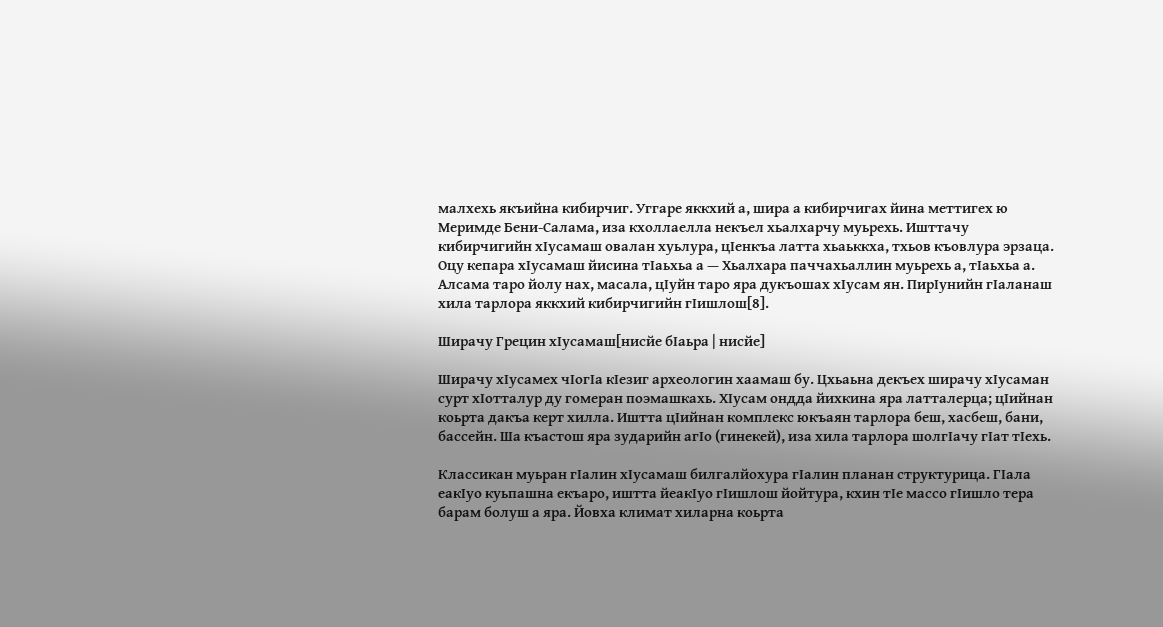малхехь якъийна кибирчиг. Уггаре яккхий а, шира а кибирчигах йина меттигех ю Меримде Бени-Салама, иза кхоллаелла некъел хьалхарчу муьрехь. Ишттачу кибирчигийн хӀусамаш овалан хуьлура, цӀенкъа латта хьаьккха, тхьов къовлура эрзаца. Оцу кепара хӀусамаш йисина тӀаьхьа а — Хьалхара паччахьаллин муьрехь а, тӀаьхьа а. Алсама таро йолу нах, масала, цӀуйн таро яра дукъошах хӀусам ян. ПирӀунийн гӀаланаш хила тарлора яккхий кибирчигийн гӀишлош[8].

Ширачу Грецин хӀусамаш[нисйе бӀаьра | нисйе]

Ширачу хӀусамех чӀогӀа кӀезиг археологин хаамаш бу. Цхьаьна декъех ширачу хӀусаман сурт хӀотталур ду гомеран поэмашкахь. ХӀусам ондда йихкина яра латталерца; цӀийнан коьрта дакъа керт хилла. Иштта цӀийнан комплекс юкъаян тарлора беш, хасбеш, бани, бассейн. Ша къастош яра зударийн агӀо (гинекей), иза хила тарлора шолгӀачу гӀат тӀехь.

Классикан муьран гӀалин хӀусамаш билгалйохура гӀалин планан структурица. ГӀала еакӀуо куьпашна екъаро, иштта йеакӀуо гӀишлош йойтура, кхин тӀе массо гӀишло тера барам болуш а яра. Йовха климат хиларна коьрта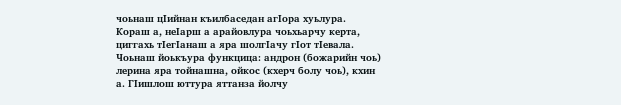чоьнаш цӀийнан къилбаседан агӀора хуьлура. Кораш а, неӀарш а арайовлура чоьхьарчу керта, циггахь тӀегӀанаш а яра шолгӀачу гӀот тӀевала. Чоьнаш йоькъура функцица: андрон (божарийн чоь) лерина яра тойнашна, ойкос (кхерч болу чоь), кхин а. ГӀишлош юттура яттанза йолчу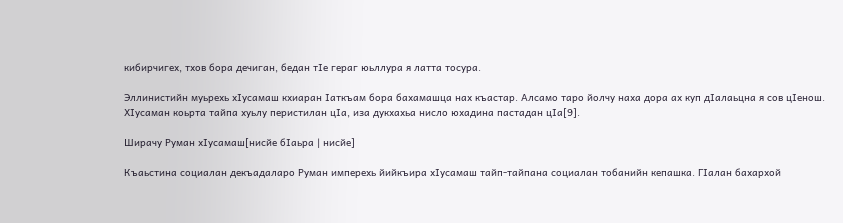кибирчигех, тхов бора дечиган, бедан тӀе гераг юьллура я латта тосура.

Эллинистийн муьрехь хӀусамаш кхиаран Ӏаткъам бора бахамашца нах къастар. Алсамо таро йолчу наха дора ах куп дӀалаьцна я сов цӀенош. ХӀусаман коьрта тайпа хуьлу перистилан цӀа, иза дукхахьа нисло юхадина пастадан цӀа[9].

Ширачу Руман хӀусамаш[нисйе бӀаьра | нисйе]

Къаьстина социалан декъадаларо Руман имперехь йийкъира хӀусамаш тайп-тайпана социалан тобанийн кепашка. ГӀалан бахархой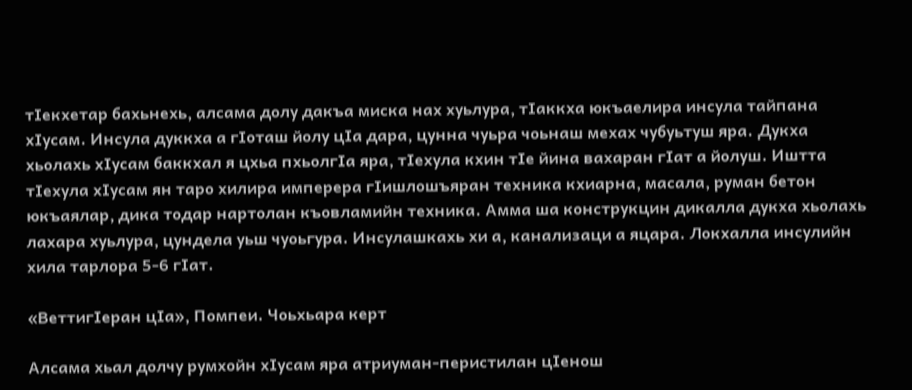тӀекхетар бахьнехь, алсама долу дакъа миска нах хуьлура, тӀаккха юкъаелира инсула тайпана хӀусам. Инсула дуккха а гӀоташ йолу цӀа дара, цунна чуьра чоьнаш мехах чубуьтуш яра. Дукха хьолахь хӀусам баккхал я цхьа пхьолгӀа яра, тӀехула кхин тӀе йина вахаран гӀат а йолуш. Иштта тӀехула хӀусам ян таро хилира имперера гӀишлошъяран техника кхиарна, масала, руман бетон юкъаялар, дика тодар нартолан къовламийн техника. Амма ша конструкцин дикалла дукха хьолахь лахара хуьлура, цундела уьш чуоьгура. Инсулашкахь хи а, канализаци а яцара. Локхалла инсулийн хила тарлора 5-6 гӀат.

«ВеттигӀеран цӀа», Помпеи. Чоьхьара керт

Алсама хьал долчу румхойн хӀусам яра атриуман-перистилан цӀенош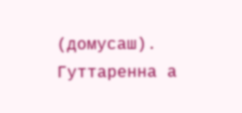(домусаш). Гуттаренна а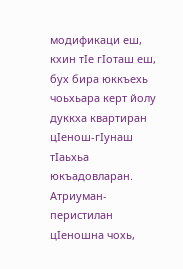модификаци еш, кхин тӀе гӀоташ еш, бух бира юккъехь чоьхьара керт йолу дуккха квартиран цӀенош-гӀунаш тӀаьхьа юкъадовларан. Атриуман-перистилан цӀеношна чохь,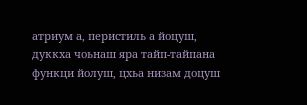атриум а, перистиль а йоцуш, дуккха чоьнаш яра тайп-тайпана функци йолуш, цхьа низам доцуш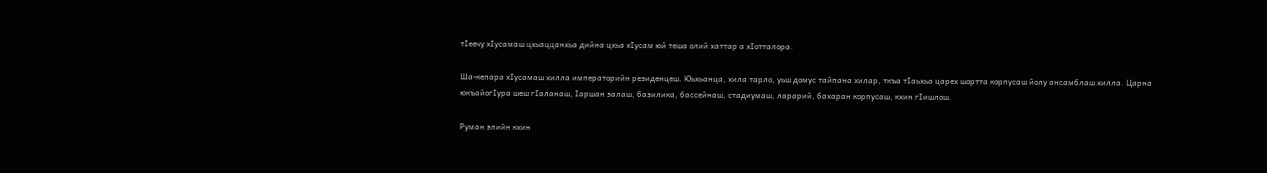тӀеечу хӀусамаш цхьаццанхьа дийна цхьа хӀусам юй теша олий хаттар а хӀотталора.

Ша-кепара хӀусамаш хилла императорийн резиденцеш. Юьхьанца, хила тарло, уьш домус тайпана хилар, ткъа тӀаьхьа царех шортта корпусаш йолу ансамблаш хилла. Царна юкъайогӀура шеш гӀаланаш, Ӏаршан залаш, базилика, бассейнаш, стадиумаш, ларарий, бахаран корпусаш, кхин гӀишлош.

Руман элийн кхин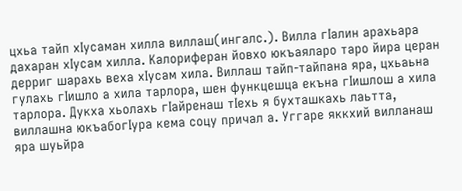цхьа тайп хӀусаман хилла виллаш(ингалс.). Вилла гӀалин арахьара дахаран хӀусам хилла. Калориферан йовхо юкъаяларо таро йира церан дерриг шарахь веха хӀусам хила. Виллаш тайп-тайпана яра, цхьаьна гулахь гӀишло а хила тарлора, шен функцешца екъна гӀишлош а хила тарлора. Дукха хьолахь гӀайренаш тӀехь я бухташкахь лаьтта, виллашна юкъабогӀура кема соцу причал а. Уггаре яккхий вилланаш яра шуьйра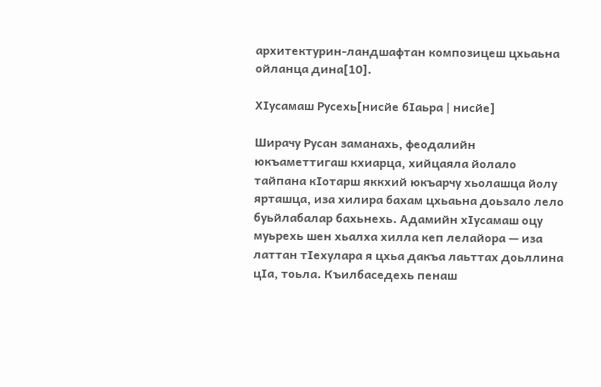архитектурин-ландшафтан композицеш цхьаьна ойланца дина[10].

ХӀусамаш Русехь[нисйе бӀаьра | нисйе]

Ширачу Русан заманахь, феодалийн юкъаметтигаш кхиарца, хийцаяла йолало тайпана кӀотарш яккхий юкъарчу хьолашца йолу ярташца, иза хилира бахам цхьаьна доьзало лело буьйлабалар бахьнехь. Адамийн хӀусамаш оцу муьрехь шен хьалха хилла кеп лелайора — иза латтан тӀехулара я цхьа дакъа лаьттах доьллина цӀа, тоьла. Къилбаседехь пенаш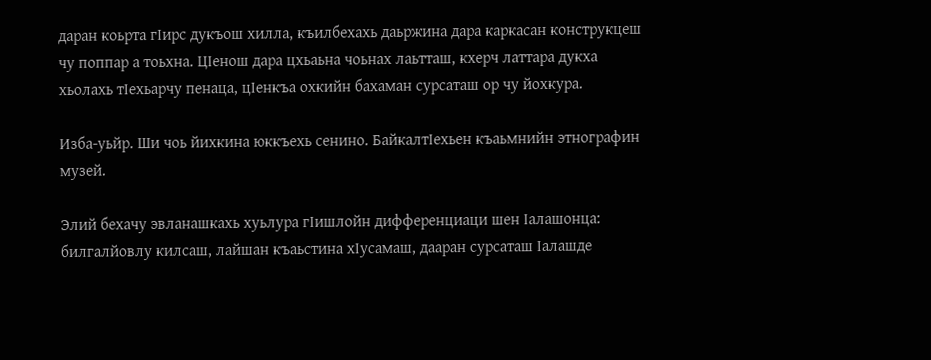даран коьрта гӀирс дукъош хилла, къилбехахь даьржина дара каркасан конструкцеш чу поппар а тоьхна. ЦӀенош дара цхьаьна чоьнах лаьтташ, кхерч латтара дукха хьолахь тӀехьарчу пенаца, цӀенкъа охкийн бахаман сурсаташ ор чу йохкура.

Изба-уьйр. Ши чоь йихкина юккъехь сенино. БайкалтӀехьен къаьмнийн этнографин музей.

Элий бехачу эвланашкахь хуьлура гӀишлойн дифференциаци шен Ӏалашонца: билгалйовлу килсаш, лайшан къаьстина хӀусамаш, дааран сурсаташ Ӏалашде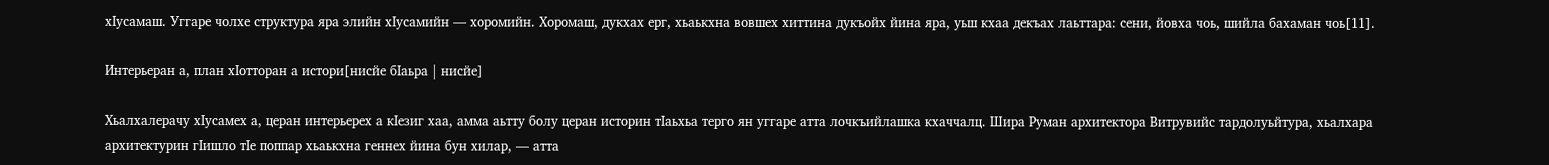хӀусамаш. Уггаре чолхе структура яра элийн хӀусамийн — хоромийн. Хоромаш, дукхах ерг, хьаькхна вовшех хиттина дукъойх йина яра, уьш кхаа декъах лаьттара: сени, йовха чоь, шийла бахаман чоь[11].

Интерьеран а, план хӀотторан а истори[нисйе бӀаьра | нисйе]

Хьалхалерачу хӀусамех а, церан интерьерех а кӀезиг хаа, амма аьтту болу церан историн тӀаьхьа терго ян уггаре атта лочкъийлашка кхаччалц. Шира Руман архитектора Витрувийс тардолуьйтура, хьалхара архитектурин гӀишло тӀе поппар хьаькхна геннех йина бун хилар, — атта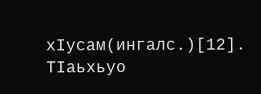хӀусам(ингалс.)[12]. ТӀаьхьуо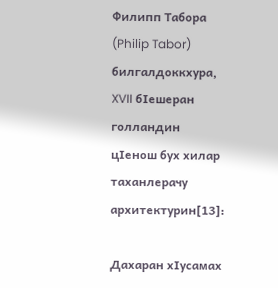Филипп Табора (Philip Tabor) билгалдоккхура, XVII бӀешеран голландин цӀенош бух хилар таханлерачу архитектурин[13]:

Дахаран хӀусамах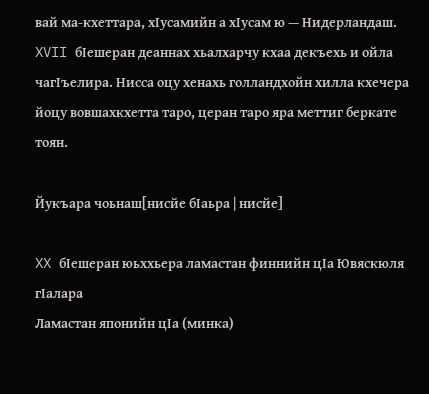вай ма-кхеттара, хӀусамийн а хӀусам ю — Нидерландаш. XVII бӀешеран деаннах хьалхарчу кхаа декъехь и ойла чагӀъелира. Нисса оцу хенахь голландхойн хилла кхечера йоцу вовшахкхетта таро, церан таро яра меттиг беркате тоян.

Йукъара чоьнаш[нисйе бӀаьра | нисйе]

XX бӀешеран юьххьера ламастан финнийн цӀа Ювяскюля гӀалара
Ламастан японийн цӀа (минка)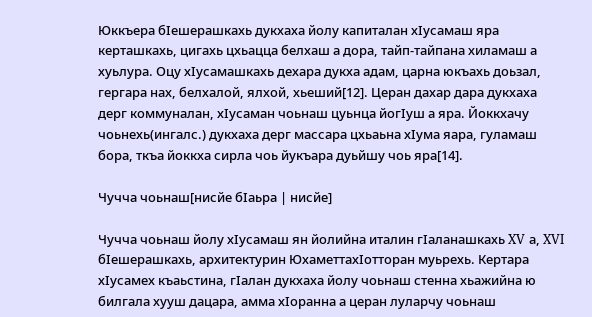Юккъера бӀешерашкахь дукхаха йолу капиталан хӀусамаш яра керташкахь, цигахь цхьацца белхаш а дора, тайп-тайпана хиламаш а хуьлура. Оцу хӀусамашкахь дехара дукха адам, царна юкъахь доьзал, гергара нах, белхалой, ялхой, хьеший[12]. Церан дахар дара дукхаха дерг коммуналан, хӀусаман чоьнаш цуьнца йогӀуш а яра. Йоккхачу чоьнехь(ингалс.) дукхаха дерг массара цхьаьна хӀума яара, гуламаш бора, ткъа йоккха сирла чоь йукъара дуьйшу чоь яра[14].

Чучча чоьнаш[нисйе бӀаьра | нисйе]

Чучча чоьнаш йолу хӀусамаш ян йолийна италин гӀаланашкахь XV а, XVI бӀешерашкахь, архитектурин ЮхаметтахӀотторан муьрехь. Кертара хӀусамех къаьстина, гӀалан дукхаха йолу чоьнаш стенна хьажийна ю билгала хууш дацара, амма хӀоранна а церан луларчу чоьнаш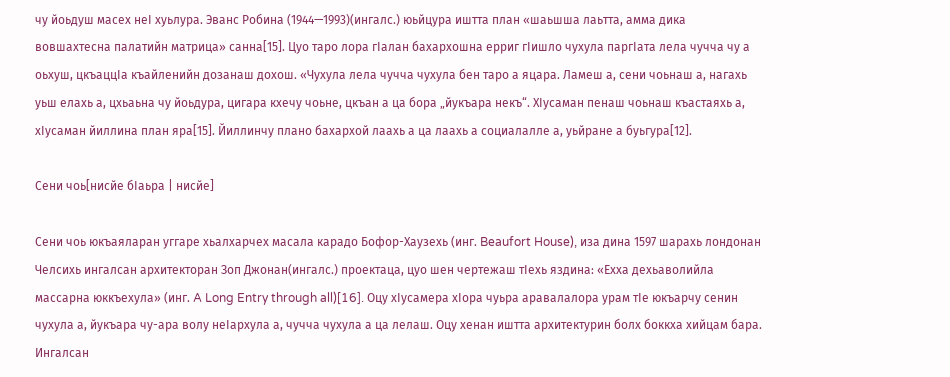чу йоьдуш масех неӀ хуьлура. Эванс Робина (1944—1993)(ингалс.) юьйцура иштта план «шаьшша лаьтта, амма дика вовшахтесна палатийн матрица» санна[15]. Цуо таро лора гӀалан бахархошна ерриг гӀишло чухула паргӀата лела чучча чу а оьхуш, цкъаццӀа къайленийн дозанаш дохош. «Чухула лела чучча чухула бен таро а яцара. Ламеш а, сени чоьнаш а, нагахь уьш елахь а, цхьаьна чу йоьдура, цигара кхечу чоьне, цкъан а ца бора „йукъара некъ“. ХӀусаман пенаш чоьнаш къастаяхь а, хӀусаман йиллина план яра[15]. Йиллинчу плано бахархой лаахь а ца лаахь а социалалле а, уьйране а буьгура[12].

Сени чоь[нисйе бӀаьра | нисйе]

Сени чоь юкъаяларан уггаре хьалхарчех масала карадо Бофор-Хаузехь (инг. Beaufort House), иза дина 1597 шарахь лондонан Челсихь ингалсан архитекторан Зоп Джонан(ингалс.) проектаца, цуо шен чертежаш тӀехь яздина: «Ехха дехьаволийла массарна юккъехула» (инг. A Long Entry through all)[16]. Оцу хӀусамера хӀора чуьра аравалалора урам тӀе юкъарчу сенин чухула а, йукъара чу-ара волу неӀархула а, чучча чухула а ца лелаш. Оцу хенан иштта архитектурин болх боккха хийцам бара. Ингалсан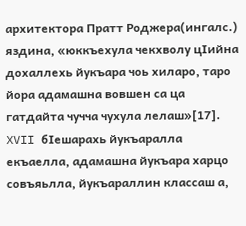архитектора Пратт Роджера(ингалс.) яздина, «юккъехула чекхволу цӀийна дохаллехь йукъара чоь хиларо, таро йора адамашна вовшен са ца гатдайта чучча чухула лелаш»[17]. XVII бӀешарахь йукъаралла екъаелла, адамашна йукъара харцо совъяьлла, йукъараллин классаш а,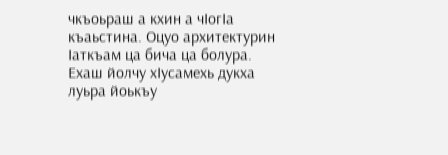чкъоьраш а кхин а чӀогӀа къаьстина. Оцуо архитектурин Ӏаткъам ца бича ца болура. Ехаш йолчу хӀусамехь дукха луьра йоькъу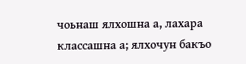чоьнаш ялхошна а, лахара классашна а; ялхочун бакъо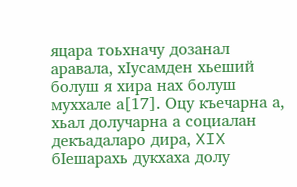яцара тоьхначу дозанал аравала, хӀусамден хьеший болуш я хира нах болуш муххале а[17]. Оцу къечарна а, хьал долучарна а социалан декъадаларо дира, XIX бӀешарахь дукхаха долу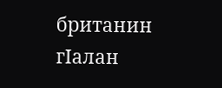британин гӀалан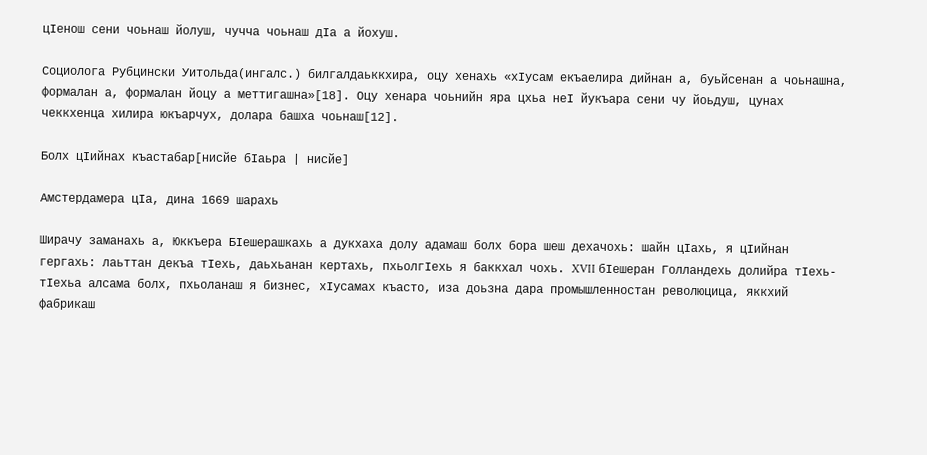цӀенош сени чоьнаш йолуш, чучча чоьнаш дӀа а йохуш.

Социолога Рубцински Уитольда(ингалс.) билгалдаьккхира, оцу хенахь «хӀусам екъаелира дийнан а, буьйсенан а чоьнашна, формалан а, формалан йоцу а меттигашна»[18]. Оцу хенара чоьнийн яра цхьа неӀ йукъара сени чу йоьдуш, цунах чеккхенца хилира юкъарчух, долара башха чоьнаш[12].

Болх цӀийнах къастабар[нисйе бӀаьра | нисйе]

Амстердамера цӀа, дина 1669 шарахь

Ширачу заманахь а, Юккъера БӀешерашкахь а дукхаха долу адамаш болх бора шеш дехачохь: шайн цӀахь, я цӀийнан гергахь: лаьттан декъа тӀехь, даьхьанан кертахь, пхьолгӀехь я баккхал чохь. XVII бӀешеран Голландехь долийра тӀехь-тӀехьа алсама болх, пхьоланаш я бизнес, хӀусамах къасто, иза доьзна дара промышленностан революцица, яккхий фабрикаш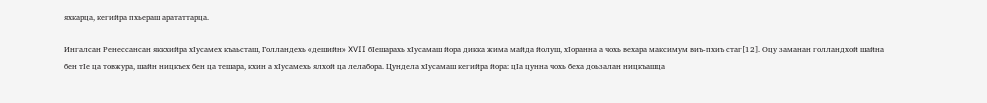яхкарца, кегийра пхьераш арататтарца.

Ингалсан Ренессансан яккхийра хӀусамех къаьсташ, Голландехь «дешийн» XVII бӀешарахь хӀусамаш йора дикка жима майда йолуш, хӀоранна а чохь вехара максимум виъ-пхиъ стаг[12]. Оцу заманан голландхой шайна бен тӀе ца товжура, шайн ницкъех бен ца тешара, кхин а хӀусамехь ялхой ца лелабора. Цундела хӀусамаш кегийра йора: цӀа цунна чохь беха доьзалан ницкъашца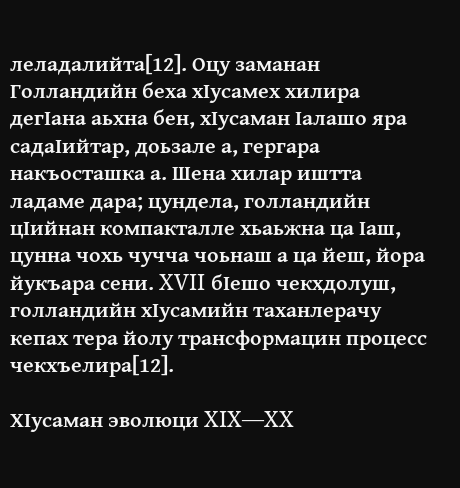леладалийта[12]. Оцу заманан Голландийн беха хӀусамех хилира дегӀана аьхна бен, хӀусаман Ӏалашо яра садаӀийтар, доьзале а, гергара накъосташка а. Шена хилар иштта ладаме дара; цундела, голландийн цӀийнан компакталле хьаьжна ца Ӏаш, цунна чохь чучча чоьнаш а ца йеш, йора йукъара сени. XVII бӀешо чекхдолуш, голландийн хӀусамийн таханлерачу кепах тера йолу трансформацин процесс чекхъелира[12].

ХӀусаман эволюци XIX—XX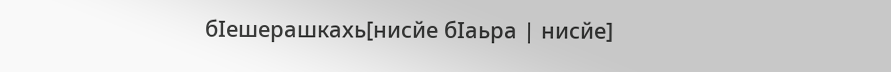бӀешерашкахь[нисйе бӀаьра | нисйе]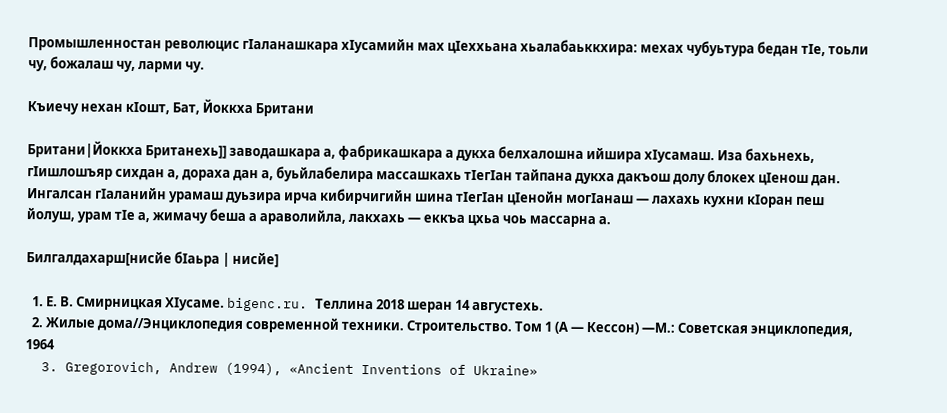Промышленностан революцис гӀаланашкара хӀусамийн мах цӀеххьана хьалабаьккхира: мехах чубуьтура бедан тӀе, тоьли чу, божалаш чу, ларми чу.

Къиечу нехан кӀошт, Бат, Йоккха Британи

Британи|Йоккха Британехь]] заводашкара а, фабрикашкара а дукха белхалошна ийшира хӀусамаш. Иза бахьнехь, гӀишлошъяр сихдан а, дораха дан а, буьйлабелира массашкахь тӀегӀан тайпана дукха дакъош долу блокех цӀенош дан. Ингалсан гӀаланийн урамаш дуьзира ирча кибирчигийн шина тӀегӀан цӀенойн могӀанаш — лахахь кухни кӀоран пеш йолуш, урам тӀе а, жимачу беша а араволийла, лакхахь — еккъа цхьа чоь массарна а.

Билгалдахарш[нисйе бӀаьра | нисйе]

  1. Е. В. Смирницкая ХӀусаме. bigenc.ru. Теллина 2018 шеран 14 августехь.
  2. Жилые дома//Энциклопедия современной техники. Строительство. Том 1 (А — Кессон) —М.: Советская энциклопедия, 1964
  3. Gregorovich, Andrew (1994), «Ancient Inventions of Ukraine»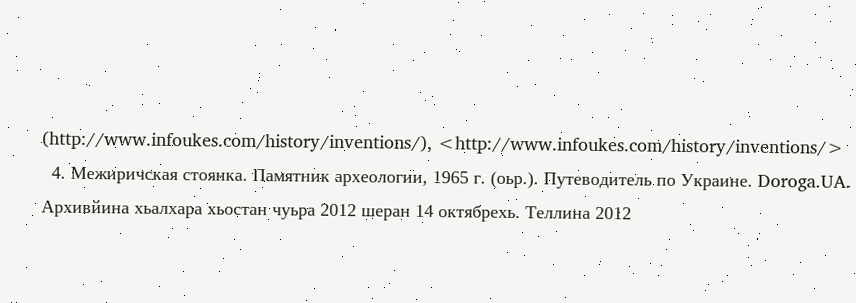(http://www.infoukes.com/history/inventions/), <http://www.infoukes.com/history/inventions/>
  4. Межиричская стоянка. Памятник археологии, 1965 г. (оьр.). Путеводитель по Украине. Doroga.UA. Архивйина хьалхара хьостан чуьра 2012 шеран 14 октябрехь. Теллина 2012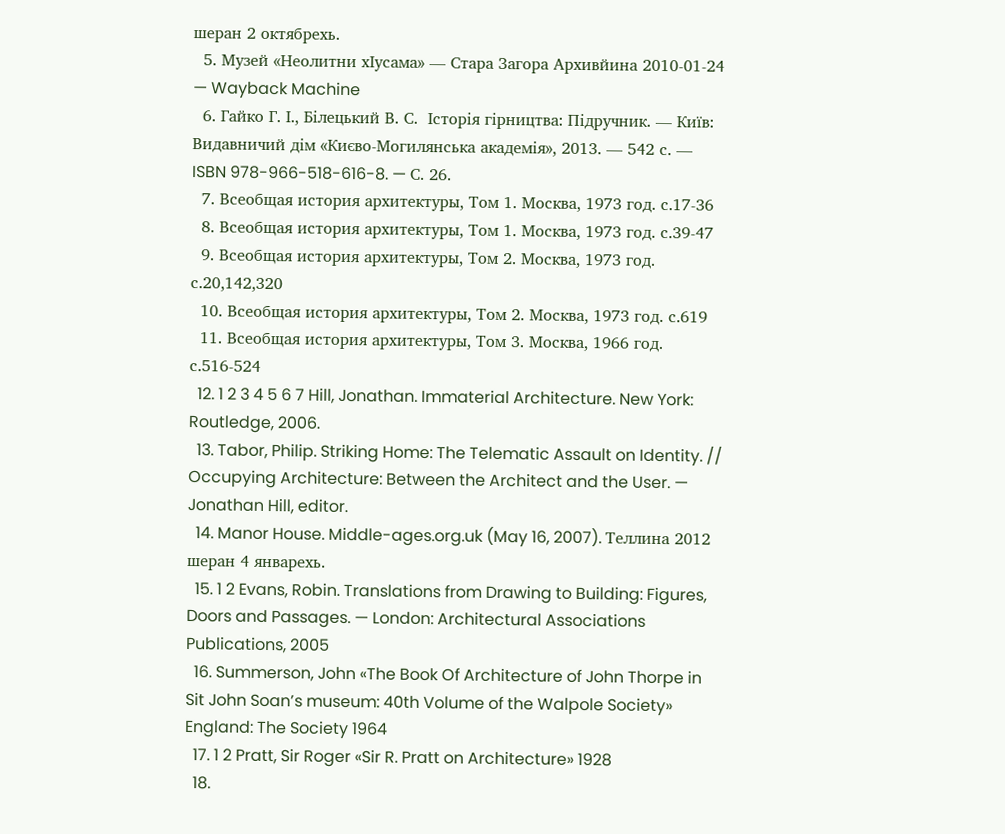шеран 2 октябрехь.
  5. Музей «Неолитни хӀусама» — Стара Загора Архивйина 2010-01-24 — Wayback Machine
  6. Гайко Г. І., Білецький В. С.  Історія гірництва: Підручник. — Київ: Видавничий дім «Києво-Могилянська академія», 2013. — 542 с. — ISBN 978-966-518-616-8. — С. 26.
  7. Всеобщая история архитектуры, Том 1. Москва, 1973 год. с.17-36
  8. Всеобщая история архитектуры, Том 1. Москва, 1973 год. с.39-47
  9. Всеобщая история архитектуры, Том 2. Москва, 1973 год. с.20,142,320
  10. Всеобщая история архитектуры, Том 2. Москва, 1973 год. с.619
  11. Всеобщая история архитектуры, Том 3. Москва, 1966 год. с.516-524
  12. 1 2 3 4 5 6 7 Hill, Jonathan. Immaterial Architecture. New York: Routledge, 2006.
  13. Tabor, Philip. Striking Home: The Telematic Assault on Identity. // Occupying Architecture: Between the Architect and the User. — Jonathan Hill, editor.
  14. Manor House. Middle-ages.org.uk (May 16, 2007). Теллина 2012 шеран 4 январехь.
  15. 1 2 Evans, Robin. Translations from Drawing to Building: Figures, Doors and Passages. — London: Architectural Associations Publications, 2005
  16. Summerson, John «The Book Of Architecture of John Thorpe in Sit John Soan’s museum: 40th Volume of the Walpole Society» England: The Society 1964
  17. 1 2 Pratt, Sir Roger «Sir R. Pratt on Architecture» 1928
  18.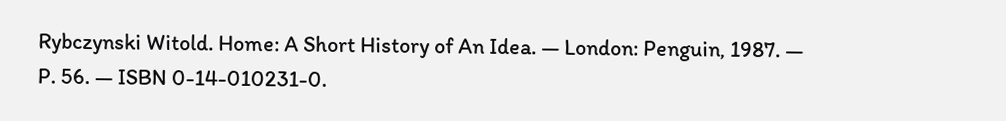Rybczynski Witold. Home: A Short History of An Idea. — London: Penguin, 1987. — P. 56. — ISBN 0-14-010231-0.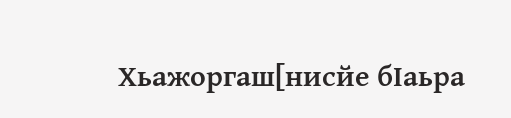Хьажоргаш[нисйе бӀаьра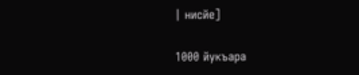| нисйе]

1000 йукъара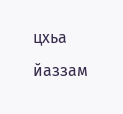цхьа йаззам